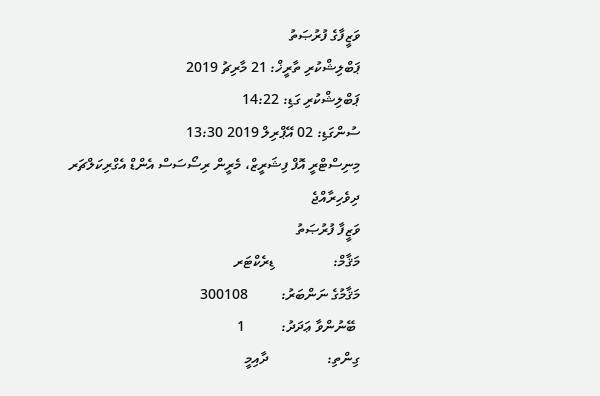ވަޒީފާގެ ފުރުޞަތު
ޕަބްލިޝްކުރި ތާރީޚް: 21 މާރިޗު 2019
ޕަބްލިޝްކުރި ގަޑި: 14:22
ސުންގަޑި: 02 އޭޕްރިލް 2019 13:30
މިނިސްޓްރީ އޮފް ފިޝަރީޒް، މެރީން ރިސޯސަސް އެންޑް އެގްރިކަލްޗަރ
ދިވެހިރާއްޖެ
ވަޒީފާ ފުރުޞަތު
މަޤާމް:                ޑިރެކްޓަރ
މަޤާމުގެ ނަންބަރު:         300108
 ބޭނުންވާ ޢަދަދު:          1
ގިންތި:                ދާއިމީ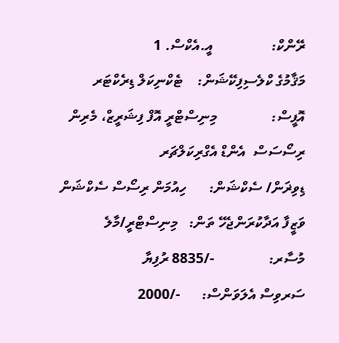ރޭންކް:                އީ.އެކްސް. 1
މަޤާމުގެ ކްލެސިފިކޭޝަން:    ޓެކްނިކަލް ޑިރެކްޓަރ
އޮފީސް:               މިނިސްޓްރީ އޮފް ފިޝަރީޒް، މެރިން ރިސޯސަސް  އެންޑް އެގްރިކަލްޗަރ
ޑިވިޜަން/ ސެކްޝަން:      ހިއުމަން ރިސޯސް ސެކްޝަން
ވަޒީފާ އަދާކުރަންޖެހޭ ތަން:   މިނިސްޓްރީ/މާލެ
މުސާރ:               -/8835 ރުފިޔާ
ސަރވިސް އެލަވަންސް:      -/2000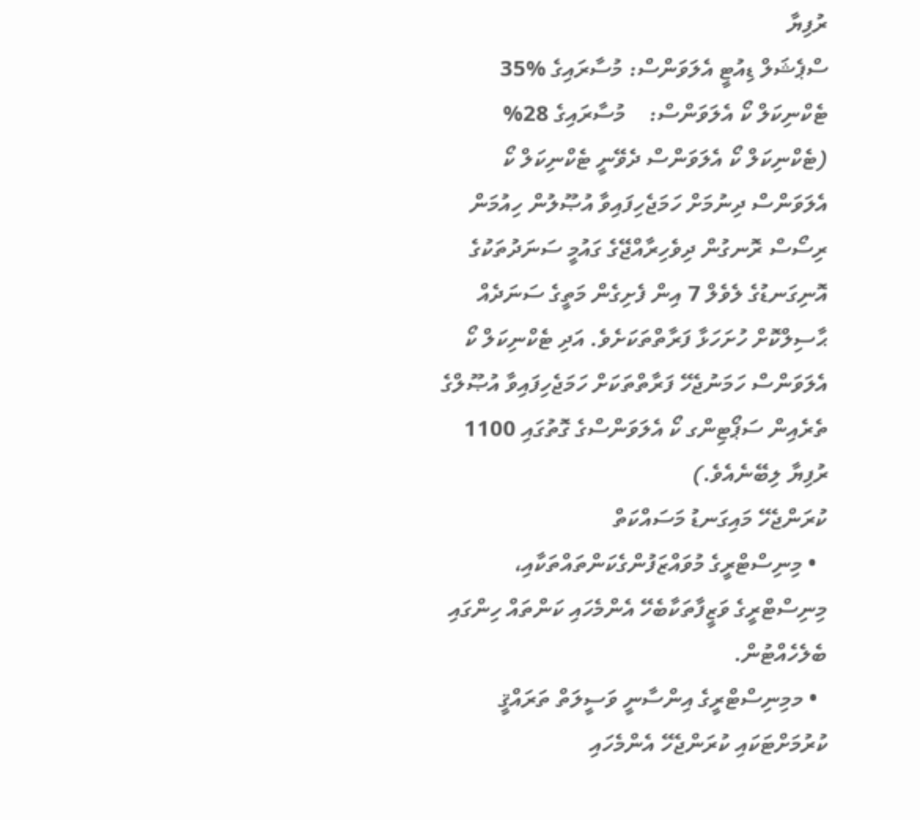ރުފިޔާ
ސްޕެޝަލް ޑިއުޓީ އެލަވަންސް: މުސާރައިގެ %35
ޓެކްނިކަލް ކޯ އެލަވަންސް:    މުސާރައިގެ 28% (ޓެކްނިކަލް ކޯ އެލަވަންސް ދެވޭނީ ޓެކްނިކަލް ކޯ އެލަވަންސް ދިނުމަށް ހަމަޖެހިފައިވާ އުޞޫލުން ހިއުމަން ރިސޯސް ރޮނގުން ދިވެހިރާއްޖޭގެ ގައުމީ ސަނަދުތަކުގެ އޮނިގަނޑުގެ ލެވެލް 7 އިން ފެށިގެން މަތީގެ ސަނަދެއް ޙާސިލްކޮށް ހުށަހަޅާ ފަރާތްތަކަށެވެ. އަދި ޓެކްނިކަލް ކޯ އެލަވަންސް ހަމަނުޖެހޭ ފަރާތްތަކަށް ހަމަޖެހިފައިވާ އުޞޫލްގެ ތެރެއިން ސަޕޯޓިންގ ކޯ އެލަވަންސްގެ ގޮތުގައި 1100 ރުފިޔާ ލިބޭނެއެވެ.)
ކުރަންޖެހޭ މައިގަނޑު މަސައްކަތް
  • މިނިސްޓްރީގެ މުވައްޒަފުންގެކަންތައްތަކާއި، މިނިސްޓްރީގެ ވަޒީފާތަކާބެހޭ އެންމެހައި ކަންތައް ހިންގައި ބެލެހެއްޓުން.
  • މމިނިސްޓްރީގެ އިންސާނީ ވަސީލަތް ތަރައްޤީ ކުރުމަށްޓަކައި ކުރަންޖެހޭ އެންމެހައި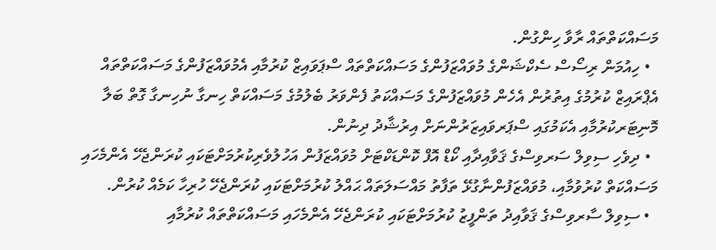މަސައްކަތްތައް ރާވާ ހިންގުން.
  • ހިއުމަން ރިސޯސް ސެކްޝަންގެ މުވައްޒަފުންގެ މަސައްކަތްތައް ސްޕަވައިޒް ކުރުމާއި އެމުވައްޒަފުންގެ މަސައްކަތްތައް އެޕްރައިޒް ކުރުމުގެ އިތުރުން އެހެން މުވައްޒަފުންގެ މަސައްކަތު ފެންވަރު ބެލުމުގެ މަސައްކަތް ހިނގާ ނުހިނގާ ގޮތް ބަލާ މޮނިޓަރކުރުމާއި އެކަމުގައި ސްޕަރވައިޒަރުންނަށް އިރުޝާދު ދިނުން.
  • ދިވެހި ސިވިލް ސަރވިސްގެ ޤަވާއިދާއި ކޯޑް އޮފް ކޮންޑަކްޓަށް މުވައްޒަފުން އަހުލުވެރިކުރުމަށްޓަކައި ކުރަންޖެހޭ އެންމެހައި މަސައްކަތް ކުރުވުމާއި، މުވައްޒަފުންނާގުޅޭ ތަފާތު މައްސަލަތައް ޙައްލު ކުރުމަށްޓަކައި ކުރަންޖެހޭ ހުރިހާ ކަމެއް ކުރުން.
  • ސިވިލް ސާރވިސްގެ ޤަވާއިދު ތަންފީޒު ކުރުމަށްޓަކައި ކުރަންޖެހޭ އެންމެހައި މަސައްކަތްތައް ކުރުމާއި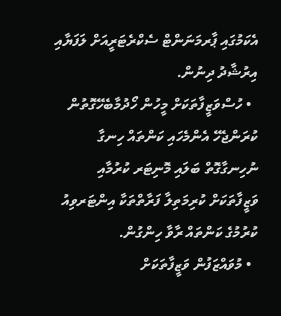އެކަމުގައި ޕާރމަނަންޓް ސެކްރެޓަރީއަށް ލަފަޔާއި އިރުޝާދު ދިނުން.
  • ހުސްވަޒީފާތަކަށް މީހުން ހޯދުމާބެހޭގޮތުން ކުރަންޖެހޭ އެންމެހައި ކަންތައް ހިނގާ ނުހިނގާގޮތް ބަލައި މޮނިޓަރ ކުރުމާއި ވަޒީފާތަކަށް ކުރިމަތިލާ ފަރާތްތަކާ އިންޓަރވިއު ކުރުމުގެ ކަންތައް ރާވާ ހިންގުން.
  • މުވައްޒަފުން ވަޒީފާތަކަށް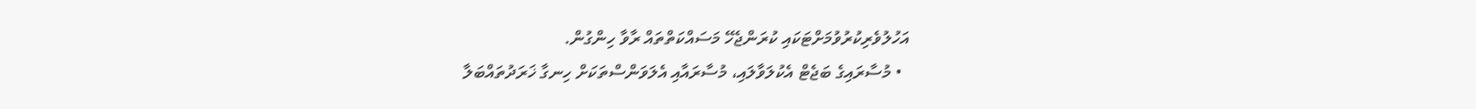އަހުލުވެރިކުރުވުމަށްޓަކައި ކުރަންޖެހޭ މަސައްކަތްތައް ރާވާ ހިންގުން.
  • މުސާރައިގެ ބަޖެޓް އެކުލަވާލައި، މުސާރައާއި އެލަވަންސްތަކަށް ހިނގާ ޚަރަދުތައްބަލާ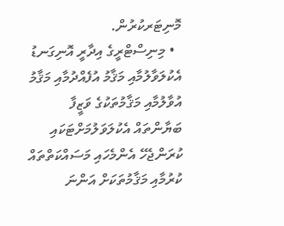މޮނިޓަރކުރުން.
  • މިނިސްޓްރީގެ އިދާރީ އޮނިގަނޑު އެކުލަވާލުމާއި މަޤާމު އުފެއްދުމާއި މަޤާމު އުވާލުމާއި މަޤާމުތަކުގެ ވަޒީފާ ބަޔާންތައް އެކުލަވަލުމަށްޓަކައި ކުރަންޖެހޭ އެންމެހައި މަސައްކަތްތައް ކުރުމާއި މަޤާމުތަކަށް އަންނަ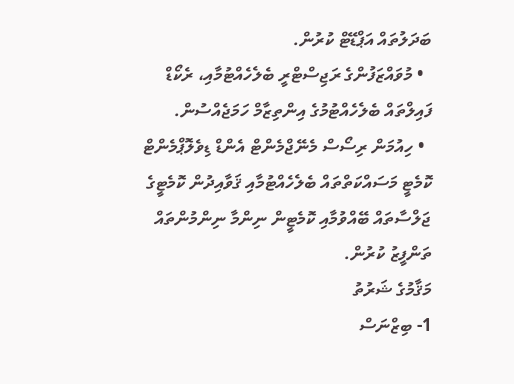ބަދަލުތައް އަޕްޑޭޓް ކުރުން.
  • މުވައްޒަފުންގެ ރަޖިސްޓްރީ ބެލެހެއްޓުމާއި، ރެކޯޑް ފައިލްތައް ބެލެހެއްޓުމުގެ އިންތިޒާމް ހަމަޖެއްސުން.
  • ހިއުމަން ރިސޯސް މެނޭޖްމެންޓް އެންޑް ޑިވެލޮޕްމެންޓް ކޮމެޓީ މަސައްކަތްތައް ބެލެހެއްޓުމާއި ޤަވާއިދުން ކޮމެޓީގެ ޖަލްސާތައް ބޭއްވުމާއި ކޮމެޓީން ނިންމާ ނިންމުންތައް ތަންފީޒު ކުރުން.
މަޤާމުގެ ޝަރުތު
1- ބިޒްނަސް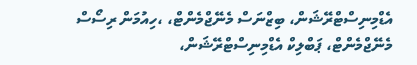އެޑްމިނިސްޓްރޭޝަން، ބިޒްނަސް މެނޭޖްމެންޓް، ،ހިއުމަން ރިސޯސް މެނޭޖްމެންޓް، ޕަބްލިކް އެޑްމިނިސްޓްރޭޝަން،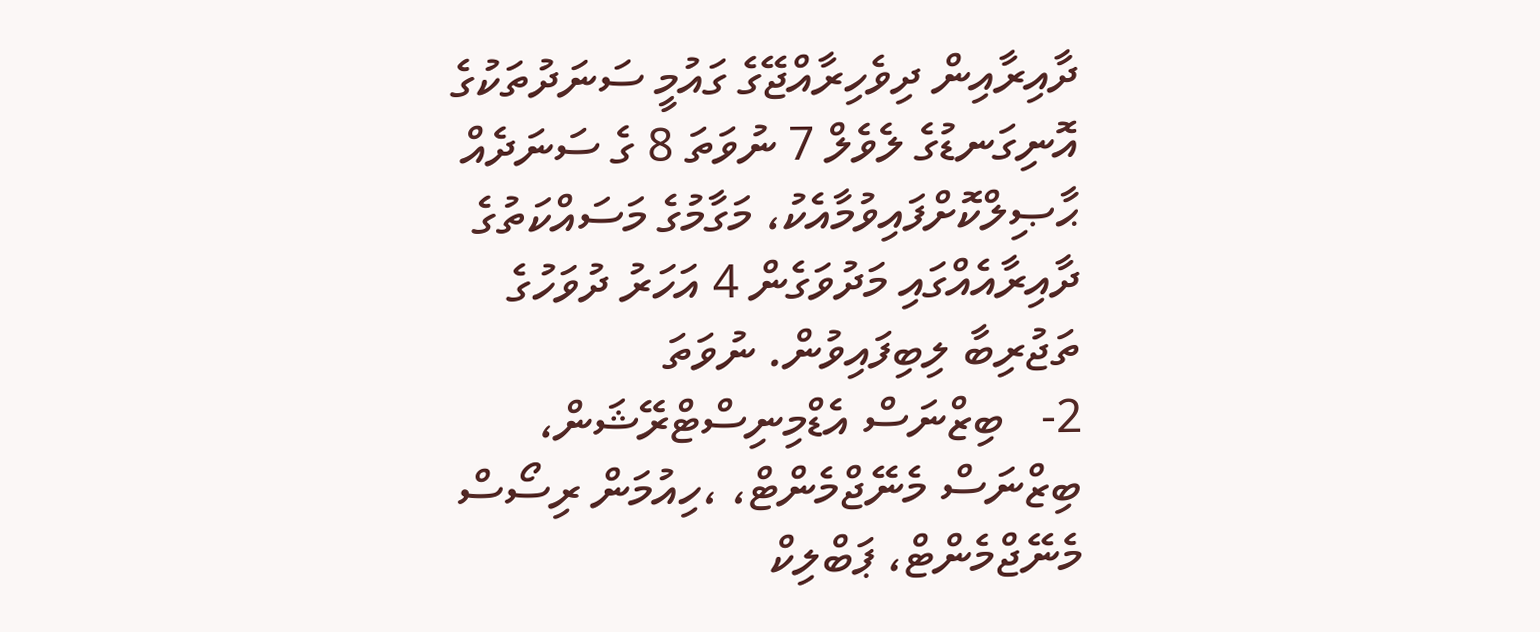ދާއިރާއިން ދިވެހިރާއްޖޭގެ ގައުމީ ސަނަދުތަކުގެ އޮނިގަނޑުގެ ލެވެލް 7 ނުވަތަ 8 ގެ ސަނަދެއް ޙާޞިލްކޮށްފައިވުމާއެކު، މަގާމުގެ މަސައްކަތުގެ ދާއިރާއެއްގައި މަދުވަގެން 4 އަހަރު ދުވަހުގެ ތަޖުރިބާ ލިބިފައިވުން. ނުވަތަ
2-   ބިޒްނަސް އެޑްމިނިސްޓްރޭޝަން، ބިޒްނަސް މެނޭޖްމެންޓް، ،ހިއުމަން ރިސޯސް މެނޭޖްމެންޓް، ޕަބްލިކް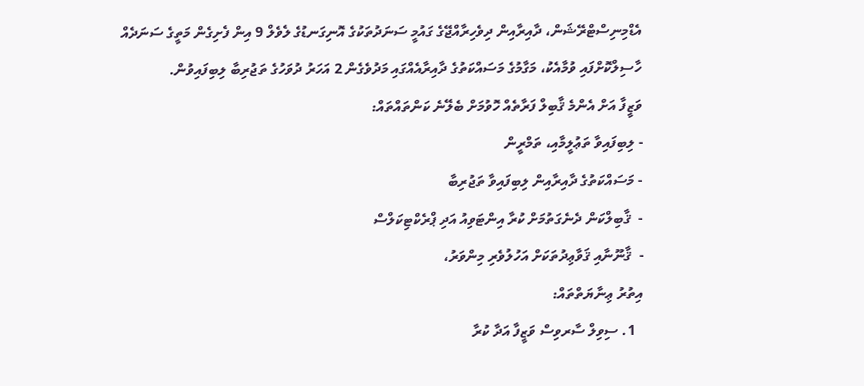އެޑްމިނިސްޓްރޭޝަން، ދާއިރާއިން ދިވެހިރާއްޖޭގެ ގައުމީ ސަނަދުތަކުގެ އޮނިގަނޑުގެ ލެވެލް 9 އިން ފެށިގެން މަތީގެ ސަނަދެއް ހާސިލްކޮށްފައި ވުމާއެކު، މަގާމުގެ މަސައްކަތުގެ ދާއިރާއެއްގައި މަދުވެގެން 2 އަހަރު ދުވަހުގެ ތަޖުރިބާ ލިބިފައިވުން.
ވަޒީފާ އަށް އެންމެ ޤާބިލް ފަރާތެއް ހޮވުމަށް ބެލޭނެ ކަންތައްތައް:
- ލިބިފައިވާ ތަޢުލީމާއި، ތަމްރީން
- މަސައްކަތުގެ ދާއިރާއިން ލިބިފައިވާ ތަޖުރިބާ
-  ޤާބިލްކަން ދެނެގަތުމަށް ކުރާ އިންޓަވިއު އަދި ޕްރެކްޓިކަލްސް
-  ޤާނޫނާއި ޤަވާޢިދުތަކަށް އަހުލުވެރި މިންވަރު،
އިތުރު ޢިނާޔަތްތައް:
  1. ސިވިލް ސާރވިސް ވަޒީފާ އަދާ ކުރާ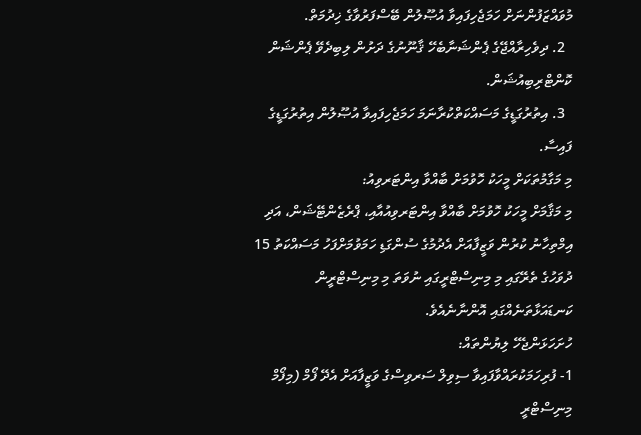މުވައްޒަފުންނަށް ހަމަޖެހިފައިވާ އުޞޫލުން ބޭސްފަރުވާގެ ޚިދުމަތް.
  2. ދިވެހިރާއްޖޭގެ ޕެންޝަނާބެހޭ ޤާނޫނުގެ ދަށުން ލިބިދެވޭ ޕެންޝަން ކޮންޓްރިބިއުޝަން.
  3. އިތުރުގަޑީގެ މަސައްކަތްކުރާނަމަ ހަމަޖެހިފައިވާ އުޞޫލުން އިތުރުގަޑީގެ ފައިސާ.
މި މަގާމުތަކަށް މީހަކު ހޮވުމަށް ބާއްވާ އިންޓަރވިއު:
މި މަޤާމަށް މީހަކު ހޮވުމަށް ބާއްވާ އިންޓަރވިއުއާއި، ޕްރެޒެންޓޭޝަން، އަދި އިމްތިހާނު ކުރުން ވަޒީފާއަށް އެދުމުގެ ސުންގަޑި ހަމަވުމަށްފަހު މަސައްކަތު 15 ދުވަހުގެ ތެރޭގައި މި މިނިސްޓްރީގައި ނުވަތަ މި މިނިސްޓްރީން ކަނޑައަޅާތަނެއްގައި އޮންނާނެއެވެ.
ހުށަހަޅަންޖެހޭ ލިޔުންތައް:
1- ފުރިހަމަކުރައްވާފައިވާ ސިވިލް ސަރވިސްގެ ވަޒީފާއަށް އެދޭ ފޯމް (މިފޯމް މިނިސްޓްރީ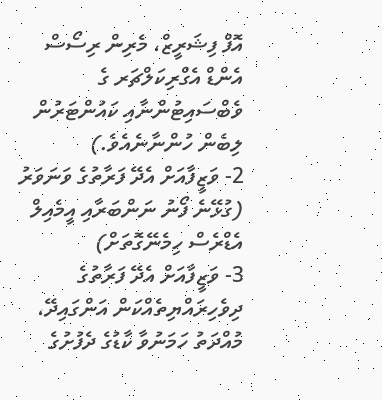އޮފް ފިޝަރީޒް، މެރިން ރިސޯސް އެންޑް އެގްރިކަލްޗަރ ގެ ވެބްސައިޓުންނާއި ކައުންޓަރުން ލިބެން ހުންނާނެއެވެ.)
2- ވަޒީފާއަށް އެދޭ ފަރާތުގެ ވަނަވަރު (ގުޅޭނެ ފޯނު ނަންބަރާއި އީމެއިލް އެޑްރެސް ހިމެނޭގޮތަށް)
3- ވަޒީފާއަށް އެދޭ ފަރާތުގެ ދިވެހިރައްޔިތެއްކަން އަންގައިދޭ، މުއްދަތު ހަމަނުވާ ކާޑުގެ ދެފުށުގެ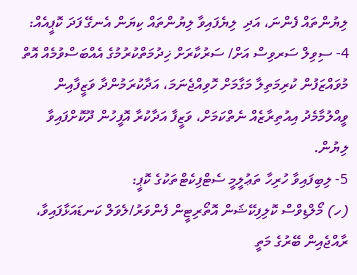ލިޔުންތައް ފެންނަ، އަދި  ލިޔެފައިވާ ލިޔުންތައް ކިޔަން އެނގޭ ފަދަ ކޮޕީއެއް:
4- ސިވިލް ސަރވިސް އަށް/ ސަރުކާރަށް ޚިދުމަތްކުރުމުގެ އެއްބަސްވުމެއް އޮތް މުވައްޒަފުން ކުރިމަތިލާ މަގާމަށް ހޮވިއްޖެނަމަ، އަދާކުރަމުންދާ ވަޒީފާއިން ވީއްލުމާމެދު އިއުތިރާޒެއް ނެތްކަމަށް، ވަޒީފާ އަދާކުރާ އޮފީހުން ދޫކޮށްފައިވާ ލިޔުން.
5- ލިބިފައިވާ ހުރިހާ ތަޢުލީމީ ސެޓްފިކެޓްތަކުގެ ކޮޕީ:
(ހ) މޯލްޑިވްސް ކޮލިފިކޭޝަން އޮތޯރިޓީން ފެންވަރު/ލެވަލް ކަނޑައަޅާފައިވާ، ރާއްޖެއިން ބޭރުގެ މަތީ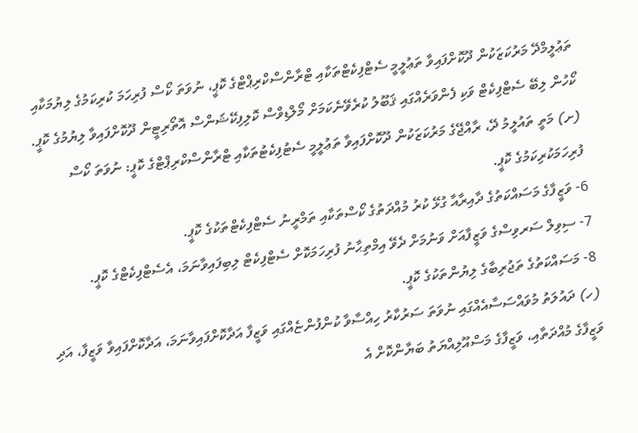ތަޢުލީމްދޭ މަރުކަޒަކުން ދޫކޮށްފައިވާ ތަޢުލީމީ ސެޓްފިކެޓްތަކާއި ޓްރާންސްކްރިޕްޓްގެ ކޮޕީ، ނުވަތަ ކޯސް ފުރިހަމަ ކުރިކަމުގެ ލިޔުމަކާއި ކޯހުން ލިބޭ ސެޓްފިކެޓް ވަކި ފެންވަރެއްގައި ޤަބޫލު ކުރެވޭނެކަމަށް މޯލްޑިވްސް ކޮލިފިކޭޝަންސް އޮތޯރިޓީން ދޫކޮށްފައިވާ ލިޔުމުގެ ކޮޕީ.
(ށ) މަތީ ތައުލީމު ދޭ، ރާއްޖޭގެ މަރުކަޒަކުން ދޫކޮށްފައިވާ ތަޢުލީމީ ސެޓުފިކެޓުތަކާއި ޓްރާންސްކްރިޕްޓްގެ ކޮޕީ: ނުވަތަ ކޯސް ފުރިހަމަކުރިކަމުގެ ކޮޕީ.
6- ވަޒީފާގެ މަސައްކަތުގެ ދާއިރާއާ ގުޅޭ ކުރު މުއްދަތުގެ ކޯސްތަކާއި ތަމްރީނު ސެޓްފިކެޓްތަކުގެ ކޮޕީ.
7- ސިވިލް ސަރވިސްގެ ވަޒީފާއަށް ވަނުމަށް ދެވޭ އިމްތިޙާނު ފުރިހަމަކޮށް ސެޓްފިކެޓް ލިބިފައިވާނަމަ، އެސެޓްފިކެޓްގެ ކޮޕީ.
8- މަސައްކަތުގެ ތަޖުރިބާގެ ލިޔުންތަކުގެ ކޮޕީ.
(ހ) ދައުލަތު މުވައްސަސާއެއްގައި ނުވަތަ ސަރުކާރު ހިއްސާވާ ކުންފުންޏެއްގައި ވަޒީފާ އަދާކޮށްފައިވާނަމަ، އަދާކޮށްފައިވާ ވަޒީފާ، އަދި ވަޒީފާގެ މުއްދަތާއި، ވަޒީފާގެ މަސްއޫލިއްޔަތު ބަޔާންކޮށް އެ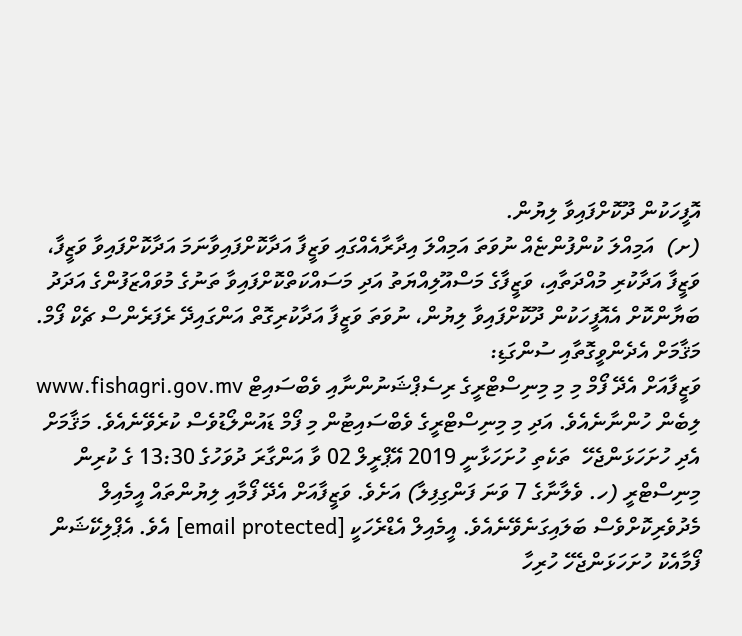އޮފީހަކުން ދޫކޮށްފައިވާ ލިޔުން.
(ށ)  އަމިއްލަ ކުންފުންޏެއް ނުވަތަ އަމިއްލަ އިދާރާއެއްގައި ވަޒީފާ އަދާކޮށްފައިވާނަމަ އަދާކޮށްފައިވާ ވަޒީފާ، ވަޒީފާ އަދާކުރި މުއްދަތާއި، ވަޒީފާގެ މަސްއޫލިއްޔަތު އަދި މަސައްކަތްކޮށްފައިވާ ތަނުގެ މުވައްޒަފުންގެ އަދަދު ބަޔާންކޮށް އެއޮފީހަކުން ދޫކޮށްފައިވާ ލިޔުން، ނުވަތަ ވަޒީފާ އަދާކުރިގޮތް އަންގައިދޭ ރެފަރެންސް ޗެކް ފޯމް.
މަޤާމަށް އެދެންވީގޮތާއި ސުންގަޑި:
ވަޒީފާއަށް އެދޭ ފޯމް މި މި މިނިސްޓްރީގެ ރިސެޕްޝަނުންނާއި ވެބްސައިޓް www.fishagri.gov.mv ލިބެން ހުންނާނެއެވެ. އަދި މި މިނިސްޓްރީގެ ވެބްސައިޓުން މި ފޯމް ޑައުންލޯޑުވެސް ކުރެވޭނެއެވެ. މަޤާމަށް އެދި ހުށަހަޅަންޖެހޭ  ތަކެތި ހުށަހަޅާނީ 2019 އޭޕްރީލް 02 ވާ އަންގާރަ ދުވަހުގެ 13:30 ގެ ކުރިން މިނިސްޓްރީ (ހ. ވެލާނާގެ 7 ވަނަ ފަންގިފިލާ) އަށެވެ. ވަޒީފާއަށް އެދޭ ފޯމާއި ލިޔުންތައް އީމެއިލް މެދުވެރިކޮށްވެސް ބަލައިގަނެވޭނެއެވެ. އީމެއިލް އެޑްރެހަކީ [email protected] އެވެ. އެޕްލިކޭޝަން ފޯމާއެކު ހުށަހަޅަންޖެހޭ ހުރިހާ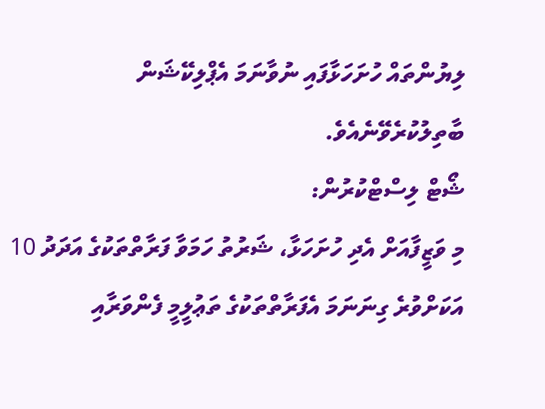ލިޔުންތައް ހުށަހަޅާފައި ނުވާނަމަ އެޕްލިކޭޝަން ބާތިލުކުރެވޭނެއެވެ.
ޝޯޓް ލިސްޓްކުރުން:
މި ވަޒީފާއަށް އެދި ހުށަހަޅާ، ޝަރުތު ހަމަވާ ފަރާތްތަކުގެ އަދަދު 10 އަކަށްވުރެ ގިނަނަމަ އެފަރާތްތަކުގެ ތަޢުލީމީ ފެންވަރާއި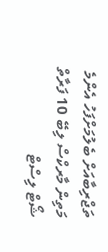ތަޖްރިބާއަށް ބެލުމަށްފަހު އެންމެ މަތިން މާރކްސް ލިބޭ 10 ފަރާތް ޝޯޓް ލިސްޓް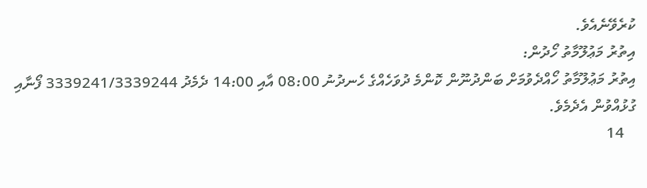ކުރެވޭނެއެވެ.
އިތުރު މަޢުލޫމާތު ހޯދުން:
އިތުރު މަޢުލޫމާތު ހޯއްދެވުމަށް ބަންދުނޫން ކޮންމެ ދުވަހެއްގެ ހެނދުނު 08:00 އާއި 14:00 ދެމެދު 3339241/3339244 ފޯނާއި ގުޅުއްވުން އެދެމެވެ.
   14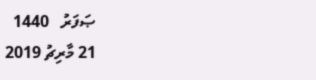ޞަފަރު   1440
21 މާރިޗު 2019